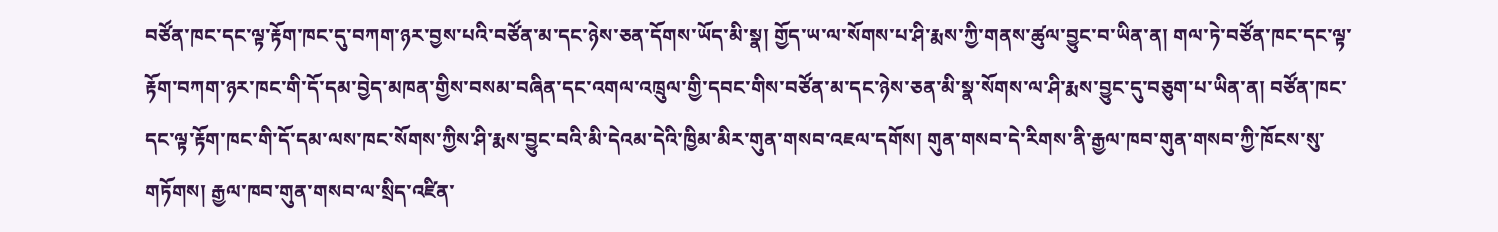བཙོན་ཁང་དང་ལྟ་རྟོག་ཁང་དུ་བཀག་ཉར་བྱས་པའི་བཙོན་མ་དང་ཉེས་ཅན་དོགས་ཡོད་མི་སྣ། གྱོད་ཡ་ལ་སོགས་པ་ཤི་རྨས་ཀྱི་གནས་ཚུལ་བྱུང་བ་ཡིན་ན། གལ་ཏེ་བཙོན་ཁང་དང་ལྟ་རྟོག་བཀག་ཉར་ཁང་གི་དོ་དམ་བྱེད་མཁན་གྱིས་བསམ་བཞིན་དང་འགལ་འཁྲུལ་གྱི་དབང་གིས་བཙོན་མ་དང་ཉེས་ཅན་མི་སྣ་སོགས་ལ་ཤི་རྨས་བྱུང་དུ་བཅུག་པ་ཡིན་ན། བཙོན་ཁང་དང་ལྟ་རྟོག་ཁང་གི་དོ་དམ་ལས་ཁང་སོགས་ཀྱིས་ཤི་རྨས་བྱུང་བའི་མི་དེའམ་དེའི་ཁྱིམ་མིར་གུན་གསབ་འཇལ་དགོས། གུན་གསབ་དེ་རིགས་ནི་རྒྱལ་ཁབ་གུན་གསབ་ཀྱི་ཁོངས་སུ་གཏོགས། རྒྱལ་ཁབ་གུན་གསབ་ལ་སྲིད་འཛིན་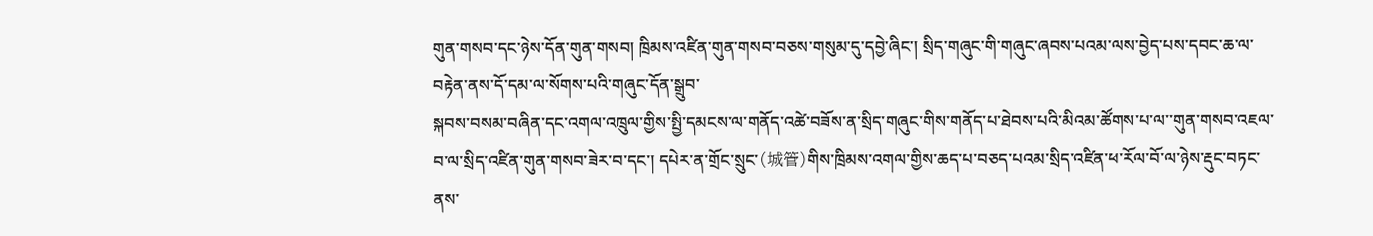གུན་གསབ་དང་ཉེས་དོན་གུན་གསབ། ཁྲིམས་འཛིན་གུན་གསབ་བཅས་གསུམ་དུ་དབྱེ་ཞིང་། སྲིད་གཞུང་གི་གཞུང་ཞབས་པའམ་ལས་བྱེད་པས་དབང་ཆ་ལ་བརྟེན་ནས་དོ་དམ་ལ་སོགས་པའི་གཞུང་དོན་སྒྲུབ་
སྐབས་བསམ་བཞིན་དང་འགལ་འཁྲུལ་གྱིས་སྤྱི་དམངས་ལ་གནོད་འཚེ་བཟོས་ན་སྲིད་གཞུང་གིས་གནོད་པ་ཐེབས་པའི་མིའམ་ཚོགས་པ་ལ་་གུན་གསབ་འཇལ་བ་ལ་སྲིད་འཛིན་གུན་གསབ་ཟེར་བ་དང་། དཔེར་ན་གྲོང་སྲུང་(城管)གིས་ཁྲིམས་འགལ་གྱིས་ཆད་པ་བཅད་པའམ་སྲིད་འཛིན་ཕ་རོལ་བོ་ལ་ཉེས་རྡུང་བཏང་ནས་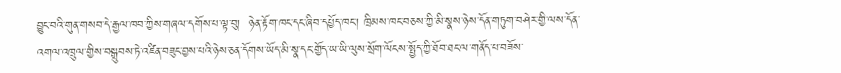བྱུང་བའི་གུན་གསབ་དེ་རྒྱལ་ཁབ་ཀྱིས་གཞལ་དགོས་པ་ལྟ་བུ།  ཉེན་རྟོག་ཁང་དང་ཞིབ་དཔྱོད་ཁང་། ཁྲིམས་ཁང་བཅས་ཀྱི་མི་སྣས་ཉེས་དོན་གཏུག་བཤེར་གྱི་ལས་དོན་འགལ་འཁྲུལ་གྱིས་བསྒྲུབས་ཏེ་འཛིན་བཟུང་བྱས་པའི་ཉེས་ཅན་དོགས་ཡོད་མི་སྣ་དང་གྱོད་ཡ་ཡི་ལུས་སྲོག་ལོངས་སྤྱོད་ཀྱི་ཐོབ་ཐང་ལ་གནོད་པ་བཟོས་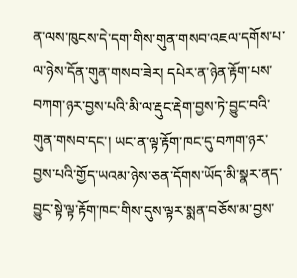ན་ལས་ཁུངས་དེ་དག་གིས་གུན་གསབ་འཇལ་དགོས་པ་ལ་ཉེས་དོན་གུན་གསབ་ཟེར། དཔེར་ན་ཉེན་རྟོག་པས་བཀག་ཉར་བྱས་པའི་མི་ལ་རྡུང་རྡེག་བྱས་ཏེ་བྱུང་བའི་གུན་གསབ་དང་། ཡང་ན་ལྟ་རྟོག་ཁང་དུ་བཀག་ཉར་བྱས་པའི་གྱོད་ཡའམ་ཉེས་ཅན་དོགས་ཡོད་མི་སྣར་ནད་བྱུང་སྟེ་ལྟ་རྟོག་ཁང་གིས་དུས་ལྟར་སྨན་བཅོས་མ་བྱས་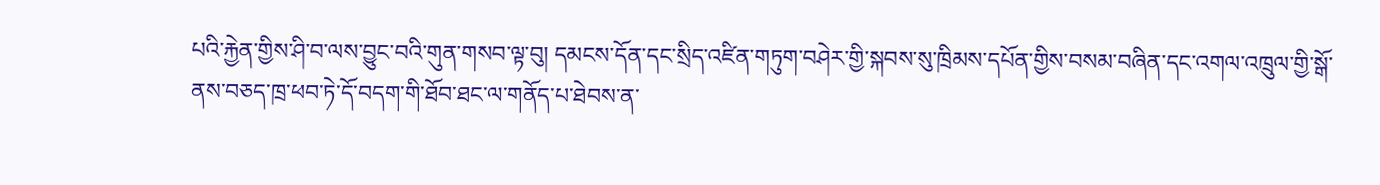པའི་རྐྱེན་གྱིས་ཤི་བ་ལས་བྱུང་བའི་གུན་གསབ་ལྟ་བུ། དམངས་དོན་དང་སྲིད་འཛིན་གཏུག་བཤེར་གྱི་སྐབས་སུ་ཁྲིམས་དཔོན་གྱིས་བསམ་བཞིན་དང་འགལ་འཁྲུལ་གྱི་སྒོ་ནས་བཅད་ཁྲ་ཕབ་ཏེ་དོ་བདག་གི་ཐོབ་ཐང་ལ་གནོད་པ་ཐེབས་ན་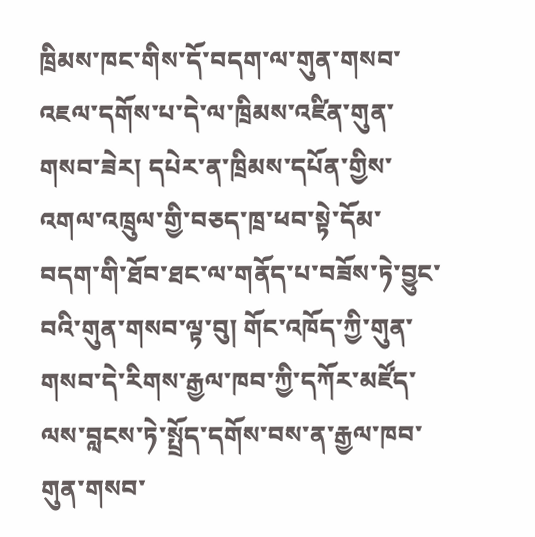ཁྲིམས་ཁང་གིས་དོ་བདག་ལ་གུན་གསབ་འཇལ་དགོས་པ་དེ་ལ་ཁྲིམས་འཛིན་གུན་གསབ་ཟེར། དཔེར་ན་ཁྲིམས་དཔོན་གྱིས་འགལ་འཁྲུལ་གྱི་བཅད་ཁྲ་ཕབ་སྟེ་དོམ་བདག་གི་ཐོབ་ཐང་ལ་གནོད་པ་བཟོས་ཏེ་བྱུང་བའི་གུན་གསབ་ལྟ་བུ། གོང་འཁོད་ཀྱི་གུན་གསབ་དེ་རིགས་རྒྱལ་ཁབ་ཀྱི་དཀོར་མཛོད་ལས་བླངས་ཏེ་སྤྲོད་དགོས་བས་ན་རྒྱལ་ཁབ་གུན་གསབ་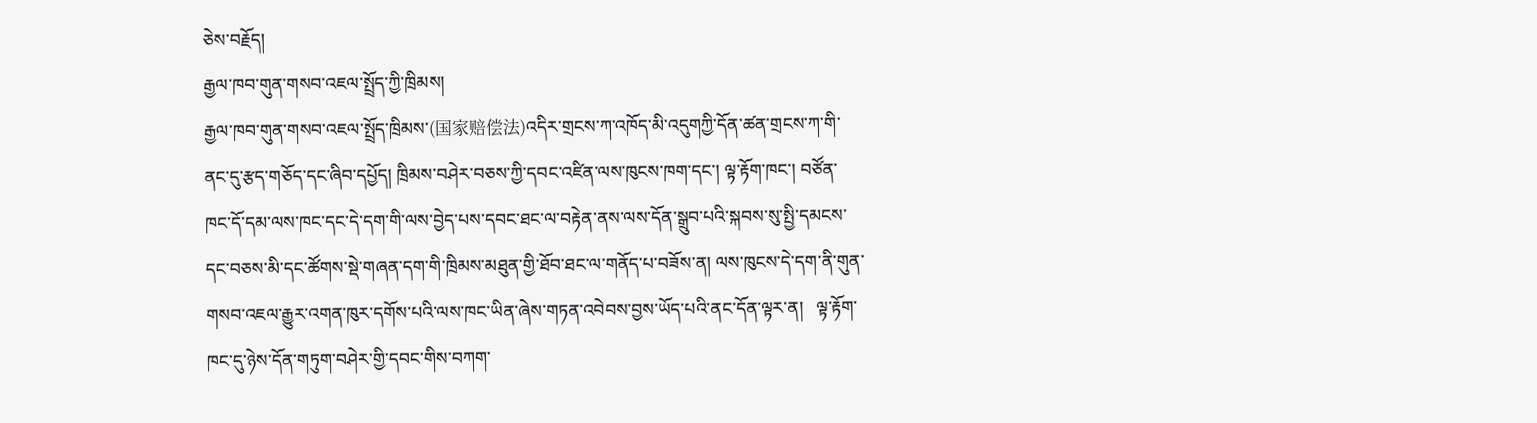ཅེས་བརྗོད།
རྒྱལ་ཁབ་གུན་གསབ་འཇལ་སྤྲོད་ཀྱི་ཁྲིམས།
རྒྱལ་ཁབ་གུན་གསབ་འཇལ་སྤྲོད་ཁྲིམས་(国家赔偿法)འདིར་གྲངས་ཀ་འཁོད་མི་འདུགཀྱི་དོན་ཚན་གྲངས་ཀ་གི་ནང་དུ་རྩད་གཅོད་དང་ཞིབ་དཔྱོད། ཁྲིམས་བཤེར་བཅས་ཀྱི་དབང་འཛིན་ལས་ཁུངས་ཁག་དང་། ལྟ་རྟོག་ཁང་། བཙོན་ཁང་དོ་དམ་ལས་ཁང་དང་དེ་དག་གི་ལས་བྱེད་པས་དབང་ཐང་ལ་བརྟེན་ནས་ལས་དོན་སྒྲུབ་པའི་སྐབས་སུ་སྤྱི་དམངས་དང་བཅས་མི་དང་ཚོགས་སྡེ་གཞན་དག་གི་ཁྲིམས་མཐུན་གྱི་ཐོབ་ཐང་ལ་གནོད་པ་བཟོས་ན། ལས་ཁུངས་དེ་དག་ནི་གུན་གསབ་འཇལ་རྒྱུར་འགན་ཁུར་དགོས་པའི་ལས་ཁང་ཡིན་ཞེས་གཏན་འབེབས་བྱས་ཡོད་པའི་ནང་དོན་ལྟར་ན།   ལྟ་རྟོག་ཁང་དུ་ཉེས་དོན་གཏུག་བཤེར་གྱི་དབང་གིས་བཀག་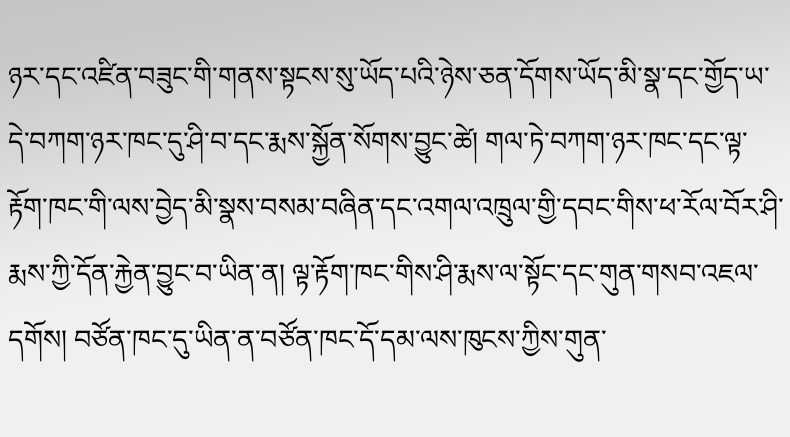ཉར་དང་འཛིན་བཟུང་གི་གནས་སྟངས་སུ་ཡོད་པའི་ཉེས་ཅན་དོགས་ཡོད་མི་སྣ་དང་གྱོད་ཡ་དེ་བཀག་ཉར་ཁང་དུ་ཤི་བ་དང་རྨས་སྐྱོན་སོགས་བྱུང་ཚེ། གལ་ཏེ་བཀག་ཉར་ཁང་དང་ལྟ་རྟོག་ཁང་གི་ལས་བྱེད་མི་སྣས་བསམ་བཞིན་དང་འགལ་འཁྲུལ་གྱི་དབང་གིས་ཕ་རོལ་བོར་ཤི་རྨས་ཀྱི་དོན་རྐྱེན་བྱུང་བ་ཡིན་ན། ལྟ་རྟོག་ཁང་གིས་ཤི་རྨས་ལ་སྟོང་དང་གུན་གསབ་འཇལ་དགོས། བཙོན་ཁང་དུ་ཡིན་ན་བཙོན་ཁང་དོ་དམ་ལས་ཁུངས་ཀྱིས་གུན་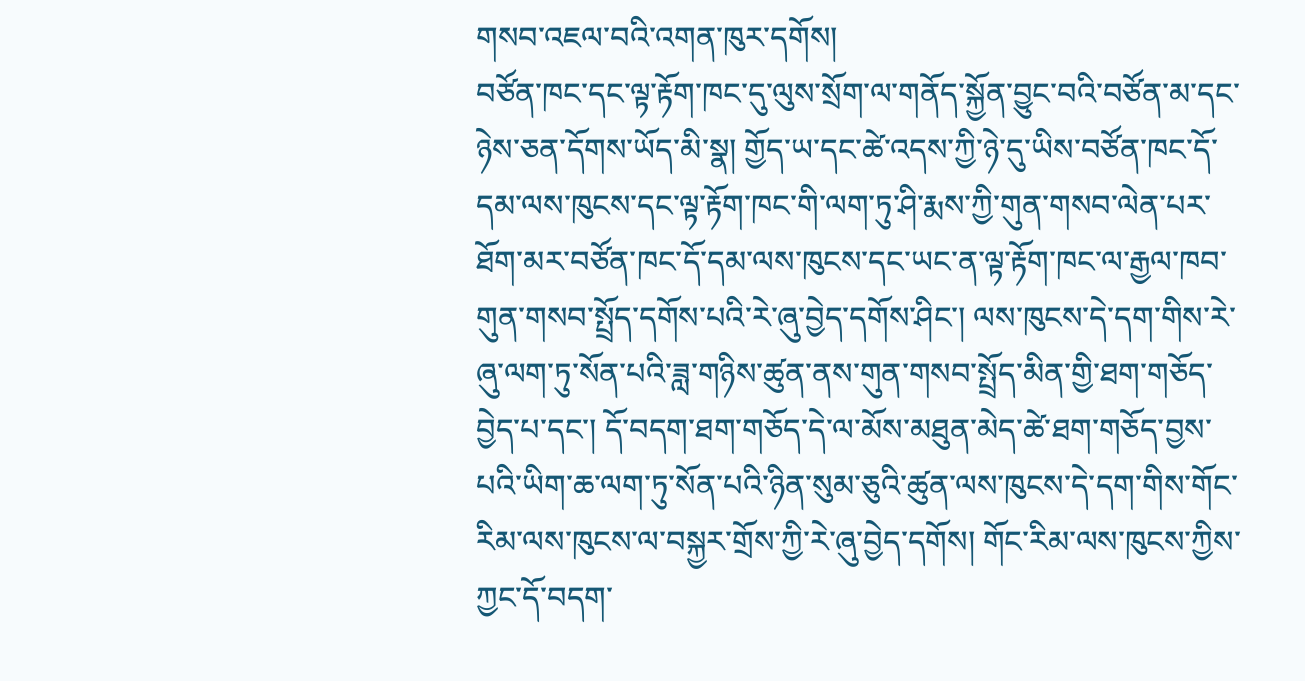གསབ་འཇལ་བའི་འགན་ཁུར་དགོས།
བཙོན་ཁང་དང་ལྟ་རྟོག་ཁང་དུ་ལུས་སྲོག་ལ་གནོད་སྐྱོན་བྱུང་བའི་བཙོན་མ་དང་ཉེས་ཅན་དོགས་ཡོད་མི་སྣ། གྱོད་ཡ་དང་ཚེ་འདས་ཀྱི་ཉེ་དུ་ཡིས་བཙོན་ཁང་དོ་དམ་ལས་ཁུངས་དང་ལྟ་རྟོག་ཁང་གི་ལག་ཏུ་ཤི་རྨས་ཀྱི་གུན་གསབ་ལེན་པར་ཐོག་མར་བཙོན་ཁང་དོ་དམ་ལས་ཁུངས་དང་ཡང་ན་ལྟ་རྟོག་ཁང་ལ་རྒྱལ་ཁབ་གུན་གསབ་སྤྲོད་དགོས་པའི་རེ་ཞུ་བྱེད་དགོས་ཤིང་། ལས་ཁུངས་དེ་དག་གིས་རེ་ཞུ་ལག་ཏུ་སོན་པའི་ཟླ་གཉིས་ཚུན་ནས་གུན་གསབ་སྤྲོད་མིན་གྱི་ཐག་གཅོད་བྱེད་པ་དང་། དོ་བདག་ཐག་གཅོད་དེ་ལ་མོས་མཐུན་མེད་ཚེ་ཐག་གཅོད་བྱས་པའི་ཡིག་ཆ་ལག་ཏུ་སོན་པའི་ཉིན་སུམ་ཅུའི་ཚུན་ལས་ཁུངས་དེ་དག་གིས་གོང་རིམ་ལས་ཁུངས་ལ་བསྐྱར་གྲོས་ཀྱི་རེ་ཞུ་བྱེད་དགོས། གོང་རིམ་ལས་ཁུངས་ཀྱིས་ཀྱང་དོ་བདག་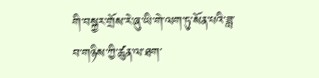གི་བསྐྱར་གྲོས་རེ་ཞུ་ཡི་གེ་ལག་ཏུ་སོན་པའི་ཟླ་བ་གཉིས་ཀྱི་ཚུན་ལ་ཐག་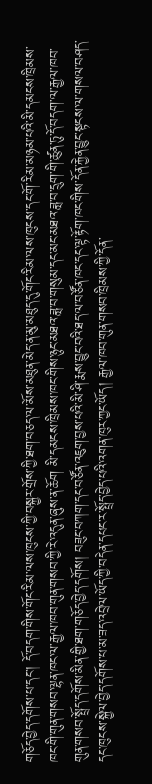གཅོད་བྱེད་དགོས་པ་དང་། དོ་བདག་གིས་གོང་རིམ་ལས་ཁུངས་ཀྱི་བསྐྱར་གྲོས་ཀྱི་ཐག་བཅད་ལ་མོས་མཐུན་མེད་ན་མུ་མཐུད་དུ་གོང་རིམ་ལས་ཁུངས་དང་གོ་རིམ་མཉམ་པའི་མི་དམངས་ཁྲིམས་ཁང་གི་གུན་གསབ་ལྷན་ཁང་ལ་རྒྱལ་ཁབ་གུན་གསབ་ཀྱི་རེ་འདུན་ཞུས་ན་ཆོག མི་དམངས་ཁྲིམས་ཁང་གིས་ཉུང་མཐའ་ཟླ་བ་གསུམ་དང་མང་མཐའ་ཟླ་བ་དྲུག་གི་ཚུན་ཏུ་དོ་བདག་ལ་རྒྱལ་ཁབ་གུན་གསབ་སྤྲོད་དགོས་མིན་གྱི་ཐག་གཅོད་བྱེད་དགོས། བཟུང་བཀག་དང་བཙོན་འཇུག་བྱས་པའི་མི་ཤི་རྨས་བྱུང་བའི་ཐད་ལ་བཙོན་ཁང་དང་ལྟ་རྟོག་ཁང་གིས་དོན་རྐྱེན་བྱུང་སྟངས་ལ་གསལ་བཤད་དང་ཁུངས་སྐྱེལ་བྱེད་དགོས་པ་མ་ཟད་འབྲེལ་ཡོད་ཀྱི་བདེན་དཔང་ར་སྤྲོད་བྱེད་པའི་འགན་ཁུར་ཀྱང་ཡོད། རྒྱལ་ཁབ་གུན་གསབ་ཁྲིམས་ཀྱི་དོན་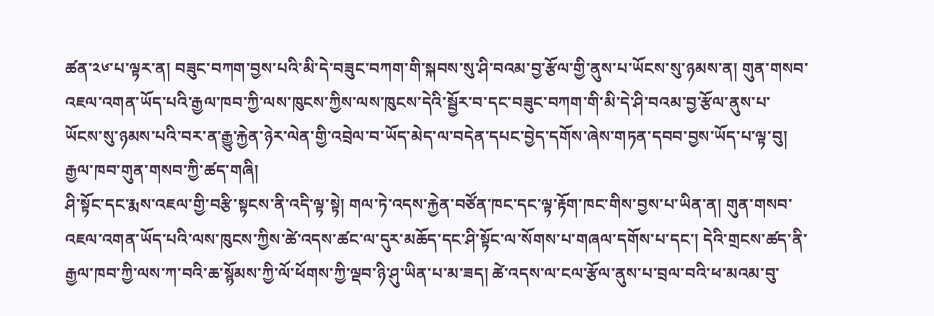ཚན་༢༦་པ་ལྟར་ན། བཟུང་བཀག་བྱས་པའི་མི་དེ་བཟུང་བཀག་གི་སྐབས་སུ་ཤི་བའམ་བྱ་རྩོལ་གྱི་ནུས་པ་ཡོངས་སུ་ཉམས་ན། གུན་གསབ་འཇལ་འགན་ཡོད་པའི་རྒྱལ་ཁབ་ཀྱི་ལས་ཁུངས་ཀྱིས་ལས་ཁུངས་དེའི་སྦྱོར་བ་དང་བཟུང་བཀག་གི་མི་དེ་ཤི་བའམ་བྱ་རྩོལ་ནུས་པ་ཡོངས་སུ་ཉམས་པའི་བར་ན་རྒྱུ་རྐྱེན་ཉེར་ལེན་གྱི་འབྲེལ་བ་ཡོད་མེད་ལ་བདེན་དཔང་བྱེད་དགོས་ཞེས་གཏན་དབབ་བྱས་ཡོད་པ་ལྟ་བུ།
རྒྱལ་ཁབ་གུན་གསབ་ཀྱི་ཚད་གཞི།
ཤི་སྟོང་དང་རྨས་འཇལ་གྱི་བརྩི་སྟངས་ནི་འདི་ལྟ་སྟེ། གལ་ཏེ་འདས་རྐྱེན་བཙོན་ཁང་དང་ལྟ་རྟོག་ཁང་གིས་བྱས་པ་ཡིན་ན། གུན་གསབ་འཇལ་འགན་ཡོད་པའི་ལས་ཁུངས་ཀྱིས་ཚེ་འདས་ཚང་ལ་དུར་མཆོད་དང་ཤི་སྟོང་ལ་སོགས་པ་གཞལ་དགོས་པ་དང་། དེའི་གྲངས་ཚད་ནི་རྒྱལ་ཁབ་ཀྱི་ལས་ཀ་བའི་ཆ་སྙོམས་ཀྱི་ལོ་ཕོགས་ཀྱི་ལྡབ་ཉི་ཤུ་ཡིན་པ་མ་ཟད། ཚེ་འདས་ལ་ངལ་རྩོལ་ནུས་པ་བྲལ་བའི་ཕ་མའམ་བུ་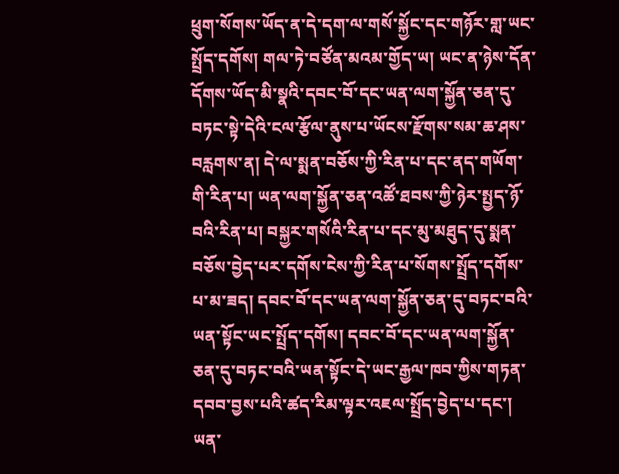ཕྲུག་སོགས་ཡོད་ན་དེ་དག་ལ་གསོ་སྐྱོང་དང་གཉོར་གླ་ཡང་སྤྲོད་དགོས། གལ་ཏེ་བཙོན་མའམ་གྱོད་ཡ། ཡང་ན་ཉེས་དོན་དོགས་ཡོད་མི་སྣའི་དབང་བོ་དང་ཡན་ལག་སྐྱོན་ཅན་དུ་བཏང་སྟེ་དེའི་ངལ་རྩོལ་ནུས་པ་ཡོངས་རྫོགས་སམ་ཆ་ཤས་བརླགས་ན། དེ་ལ་སྨན་བཅོས་ཀྱི་རིན་པ་དང་ནད་གཡོག་གི་རིན་པ། ཡན་ལག་སྐྱོན་ཅན་འཚོ་ཐབས་ཀྱི་ཉེར་སྤྱད་ཉོ་བའི་རིན་པ། བསྐྱར་གསོའི་རིན་པ་དང་མུ་མཐུད་དུ་སྨན་བཅོས་བྱེད་པར་དགོས་ངེས་ཀྱི་རིན་པ་སོགས་སྤྲོད་དགོས་པ་མ་ཟད། དབང་བོ་དང་ཡན་ལག་སྐྱོན་ཅན་དུ་བཏང་བའི་ཡན་སྟོང་ཡང་སྤྲོད་དགོས། དབང་བོ་དང་ཡན་ལག་སྐྱོན་ཅན་དུ་བཏང་བའི་ཡན་སྟོང་དེ་ཡང་རྒྱལ་ཁབ་ཀྱིས་གཏན་དབབ་བྱས་པའི་ཚད་རིམ་ལྟར་འཇལ་སྤྲོད་བྱེད་པ་དང་། ཡན་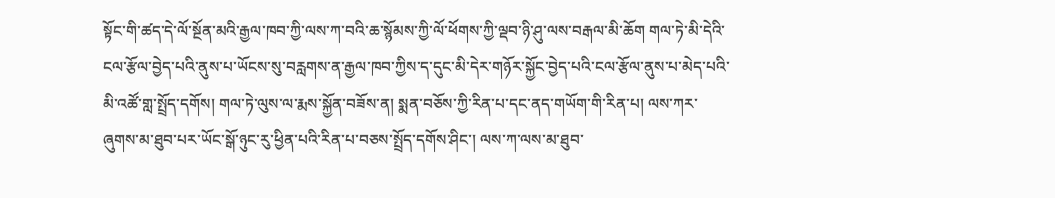སྟོང་གི་ཚད་དེ་ལོ་སྔོན་མའི་རྒྱལ་ཁབ་ཀྱི་ལས་ཀ་བའི་ཆ་སྙོམས་ཀྱི་ལོ་ཕོགས་ཀྱི་ལྡབ་ཉི་ཤུ་ལས་བརྒལ་མི་ཆོག གལ་ཏེ་མི་དེའི་ངལ་རྩོལ་བྱེད་པའི་ནུས་པ་ཡོངས་སུ་བརླགས་ན་རྒྱལ་ཁབ་ཀྱིས་ད་དུང་མི་དེར་གཉོར་སྐྱོང་བྱེད་པའི་ངལ་རྩོལ་ནུས་པ་མེད་པའི་མི་འཚོ་གླ་སྤྲོད་དགོས། གལ་ཏེ་ལུས་ལ་རྨས་སྐྱོན་བཟོས་ན། སྨན་བཅོས་ཀྱི་རིན་པ་དང་ནད་གཡོག་གི་རིན་པ། ལས་ཀར་ཞུགས་མ་ཐུབ་པར་ཡོང་སྒོ་ཉུང་རུ་ཕྱིན་པའི་རིན་པ་བཅས་སྤྲོད་དགོས་ཤིང་། ལས་ཀ་ལས་མ་ཐུབ་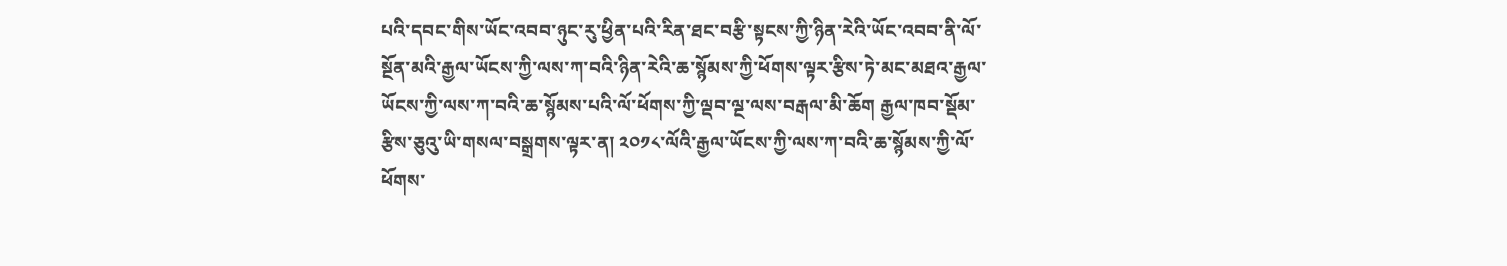པའི་དབང་གིས་ཡོང་འབབ་ཉུང་རུ་ཕྱིན་པའི་རིན་ཐང་བརྩི་སྟངས་ཀྱི་ཉིན་རེའི་ཡོང་འབབ་ནི་ལོ་སྔོན་མའི་རྒྱལ་ཡོངས་ཀྱི་ལས་ཀ་བའི་ཉིན་རེའི་ཆ་སྙོམས་ཀྱི་ཕོགས་ལྟར་རྩིས་ཏེ་མང་མཐའ་རྒྱལ་ཡོངས་ཀྱི་ལས་ཀ་བའི་ཆ་སྙོམས་པའི་ལོ་ཕོགས་ཀྱི་ལྡབ་ལྔ་ལས་བརྒལ་མི་ཆོག རྒྱལ་ཁབ་སྡོམ་རྩིས་ཅུའུ་ཡི་གསལ་བསྒྲགས་ལྟར་ན། ༢༠༡༨་ལོའི་རྒྱལ་ཡོངས་ཀྱི་ལས་ཀ་བའི་ཆ་སྙོམས་ཀྱི་ལོ་ཕོགས་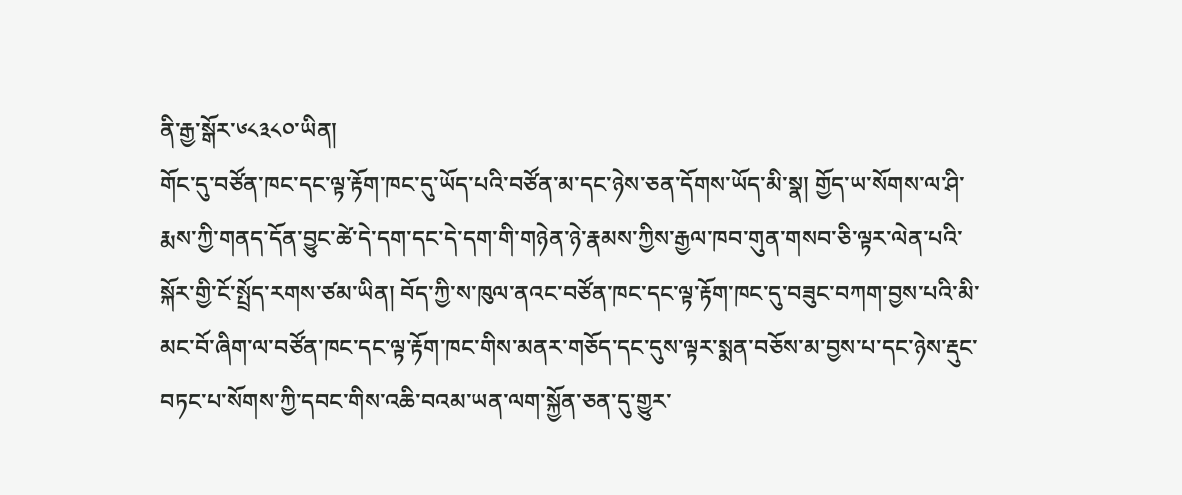ནི་རྒྱ་སྒོར་༦༨༣༨༠་ཡིན།
གོང་དུ་བཙོན་ཁང་དང་ལྟ་རྟོག་ཁང་དུ་ཡོད་པའི་བཙོན་མ་དང་ཉེས་ཅན་དོགས་ཡོད་མི་སྣ། གྱོད་ཡ་སོགས་ལ་ཤི་རྨས་ཀྱི་གནད་དོན་བྱུང་ཚེ་དེ་དག་དང་དེ་དག་གི་གཉེན་ཉེ་རྣམས་ཀྱིས་རྒྱལ་ཁབ་གུན་གསབ་ཅི་ལྟར་ལེན་པའི་སྐོར་གྱི་ངོ་སྤྲོད་རགས་ཙམ་ཡིན། བོད་ཀྱི་ས་ཁུལ་ནའང་བཙོན་ཁང་དང་ལྟ་རྟོག་ཁང་དུ་བཟུང་བཀག་བྱས་པའི་མི་མང་བོ་ཞིག་ལ་བཙོན་ཁང་དང་ལྟ་རྟོག་ཁང་གིས་མནར་གཅོད་དང་དུས་ལྟར་སྨན་བཅོས་མ་བྱས་པ་དང་ཉེས་རྡུང་བཏང་པ་སོགས་ཀྱི་དབང་གིས་འཆི་བའམ་ཡན་ལག་སྐྱོན་ཅན་དུ་གྱུར་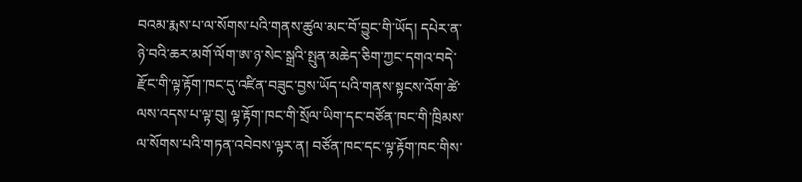བའམ་རྨས་པ་ལ་སོགས་པའི་གནས་ཚུལ་མང་བོ་བྱུང་གི་ཡོད། དཔེར་ན་ཉེ་བའི་ཆར་མགོ་ལོག་ཨ་ཉ་སེང་སྒྲའི་སྤུན་མཆེད་ཅིག་ཀྱང་དགའ་བདེ་རྫོང་གི་ལྟ་རྟོག་ཁང་དུ་འཛིན་བཟུང་བྱས་ཡོད་པའི་གནས་སྟངས་འོག་ཚེ་ལས་འདས་པ་ལྟ་བུ། ལྟ་རྟོག་ཁང་གི་སྲོལ་ཡིག་དང་བཙོན་ཁང་གི་ཁྲིམས་ལ་སོགས་པའི་གཏན་འབེབས་ལྟར་ན། བཙོན་ཁང་དང་ལྟ་རྟོག་ཁང་གིས་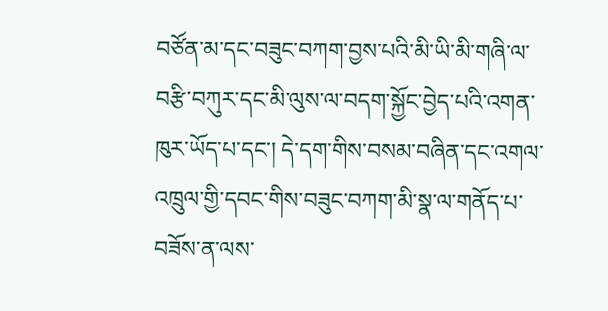བཙོན་མ་དང་བཟུང་བཀག་བྱས་པའི་མི་ཡི་མི་གཞི་ལ་བརྩི་བཀུར་དང་མི་ལུས་ལ་བདག་སྐྱོང་བྱེད་པའི་འགན་ཁུར་ཡོད་པ་དང་། དེ་དག་གིས་བསམ་བཞིན་དང་འགལ་འཁྲུལ་གྱི་དབང་གིས་བཟུང་བཀག་མི་སྣ་ལ་གནོད་པ་བཟོས་ན་ལས་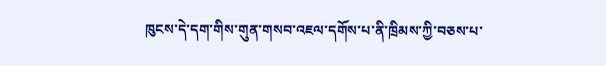ཁུངས་དེ་དག་གིས་གུན་གསབ་འཇལ་དགོས་པ་ནི་ཁྲིམས་ཀྱི་བཅས་པ་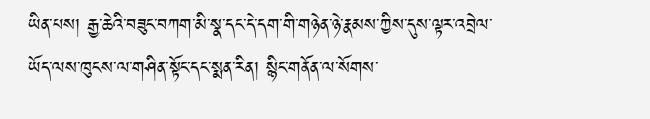ཡིན་པས། རྒྱ་ཆེའི་བཟུང་བཀག་མི་སྣ་དང་དེ་དག་གི་གཉེན་ཉེ་རྣམས་ཀྱིས་དུས་ལྟར་འབྲེལ་ཡོད་ལས་ཁུངས་ལ་གཤིན་སྟོང་དང་སྨན་རིན། སྙིང་གནོན་ལ་སོགས་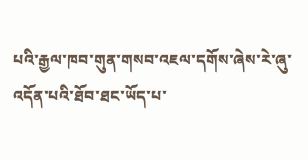པའི་རྒྱལ་ཁབ་གུན་གསབ་འཇལ་དགོས་ཞེས་རེ་ཞུ་འདོན་པའི་ཐོབ་ཐང་ཡོད་པ་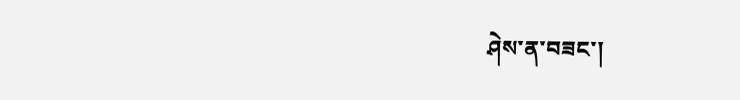ཤེས་ན་བཟང་།